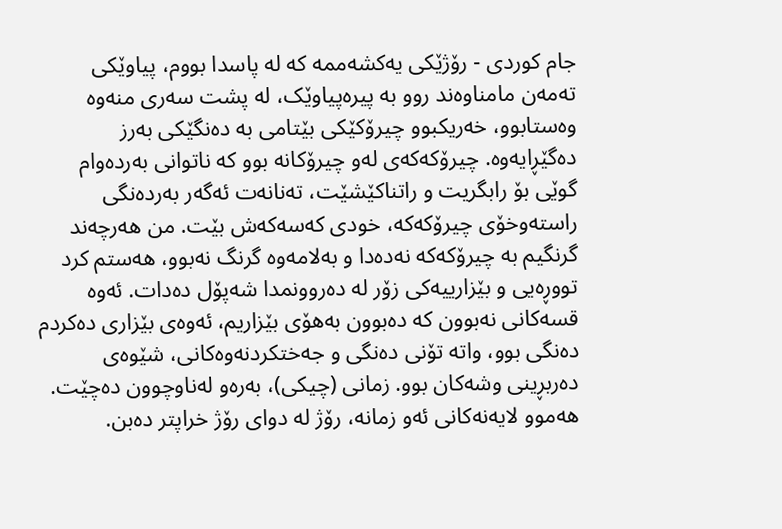جام کوردی - رۆژێکی یەکشەممە کە لە پاسدا بووم، پیاوێکی تەمەن مامناوەند روو بە پیرەپیاوێک، لە پشت سەری منەوە وەستابوو، خەریکبوو چیرۆکێکی بێتامی بە دەنگێکی بەرز دەگێڕایەوە. چیرۆکەکەی لەو چیرۆکانە بوو کە ناتوانی بەردەوام گوێی بۆ رابگریت و راتناکێشێت، تەنانەت ئەگەر بەردەنگی راستەوخۆی چیرۆکەکە، خودی کەسەکەش بێت. من هەرچەند گرنگیم بە چیرۆکەکە نەدەدا و بەلامەوە گرنگ نەبوو، هەستم کرد تووڕەیی و بێزارییەکی زۆر لە دەروونمدا شەپۆل دەدات. ئەوە قسەکانی نەبوون کە دەبوون بەهۆی بێزاریم، ئەوەی بێزاری دەکردم دەنگی بوو، واتە تۆنی دەنگی و جەختکردنەوەکانی، شێوەی دەربڕینی وشەکان بوو. زمانی (چیکی)، بەرەو لەناوچوون دەچێت. هەموو لایەنەکانی ئەو زمانە، رۆژ لە دوای رۆژ خراپتر دەبن.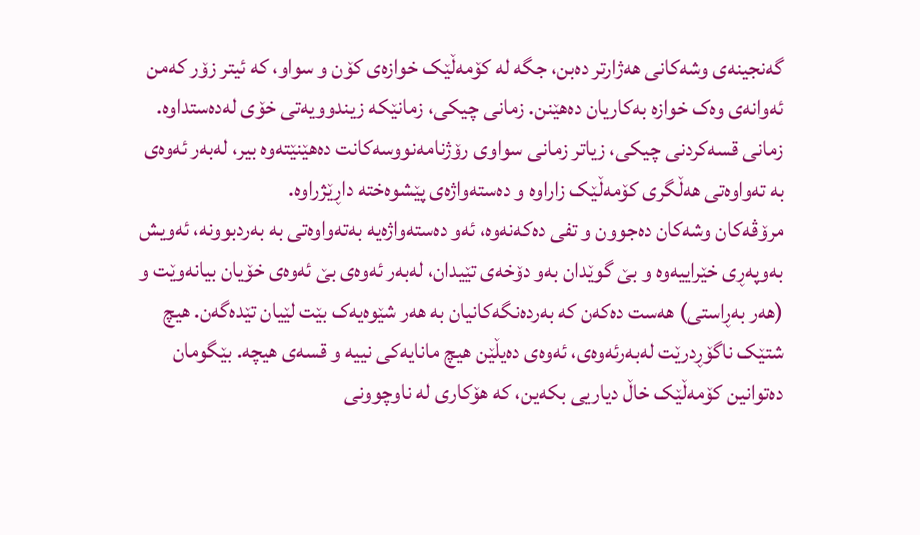گەنجینەی وشەکانی هەژارتر دەبن، جگە لە کۆمەڵێک خوازەی کۆن و سواو، کە ئیتر زۆر کەمن ئەوانەی وەک خوازە بەکاریان دەهێنن. زمانی چیکی، زمانێکە زیندوویەتی خۆی لەدەستداوە. زمانی قسەکردنی چیکی، زیاتر زمانی سواوی رۆژنامەنووسەکانت دەهێنێتەوە بیر، لەبەر ئەوەی بە تەواوەتی هەڵگری کۆمەڵێک زاراوە و دەستەواژەی پێشوەختە داڕێژراوە.
مرۆڤەکان وشەکان دەجوون و تفی دەکەنەوە، ئەو دەستەواژەیە بەتەواوەتی بە بەردبوونە، ئەویش بەوپەڕی خێراییەوە و بێ گوێدان بەو دۆخەی تێیدان، لەبەر ئەوەی بێ ئەوەی خۆیان بیانەوێت و (هەر بەڕاستی) هەست دەکەن کە بەردەنگەکانیان بە هەر شێوەیەک بێت لێیان تێدەگەن. هیچ شتێک ناگۆڕدرێت لەبەرئەوەی، ئەوەی دەیڵێن هیچ مانایەکی نییە و قسەی هیچە. بێگومان دەتوانین کۆمەڵێک خاڵ دیاریی بکەین، کە هۆکاری لە ناوچوونی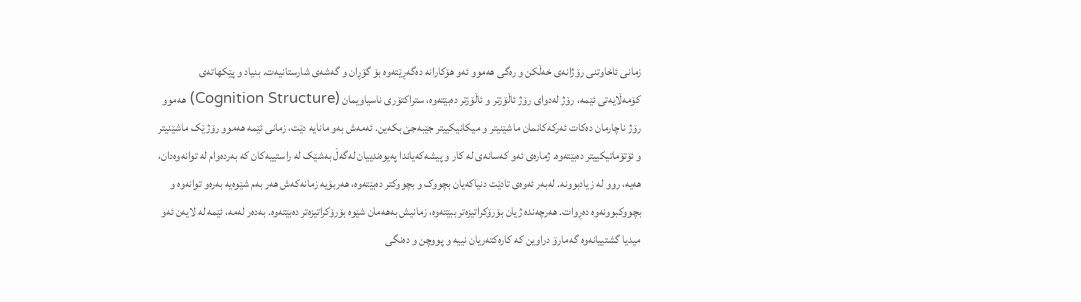زمانی ئاخاوتنی رۆژانەی خەڵکن و رەگی هەموو ئەو هۆکارانە دەگەڕێتەوە بۆ گۆڕان و گەشەی شارستانیەت. بنیاد و پێکهاتەی کۆمەڵایەتی ئێمە، رۆژ لەدوای رۆژ ئاڵۆزتر و ئاڵۆزتر دەبێتەوە، ستراکتۆری ناسیاویمان (Cognition Structure) هەموو رۆژ ناچارمان دەکات ئەرکەکانمان ماشێنیتر و میکانیکییتر جێبەجێ بکەین. ئەمەش بەو مانایە دێت، زمانی ئێمە هەموو رۆژێک ماشێنیتر و ئۆتۆماتیکییتر دەبێتەوە. ژمارەی ئەو کەسانەی لە کار و پیشەکەیاندا پەیوەندییان لەگەڵ بەشێک لە راستییەکان کە بەردەوام لە توانەوەدان، هەیە، روو لە زیادبوونە. لەبەر ئەوەی تادێت دنیاکەیان بچووک و بچووکتر دەبێتەوە، هەربۆیە زمانەکەش هەر بەم شێوەیە بەرەو توانەوە و بچووکبوونەوە دەڕوات. هەرچەندە ژیان بۆرۆکراتیزەتر ببێتەوە، زمانیش بەهەمان شێوە بۆرۆکراتیزەتر دەبێتەوە. بەدەر لەمە، ئێمە لە لایەن ئەو میدیا گشتییانەوە گەمارۆ دراوین کە کارەکتەریان نییە و پووچن و دەنگی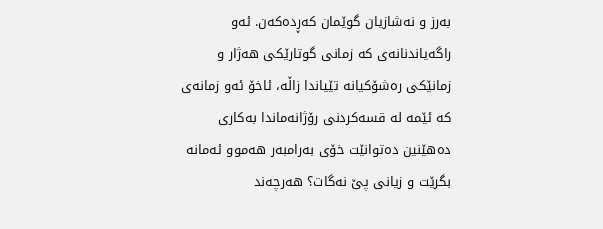بەرز و نەشازیان گوێمان کەڕدەکەن. ئەو راگەیاندنانەی کە زمانی گوتارێکی هەژار و زمانێکی رەشۆکیانە تێیاندا زاڵە، ئاخۆ ئەو زمانەی کە ئێمە لە قسەکردنی رۆژانەماندا بەکاری دەهێنین دەتوانێت خۆی بەرامبەر هەموو ئەمانە بگرێت و زیانی پێ نەگات؟ هەرچەند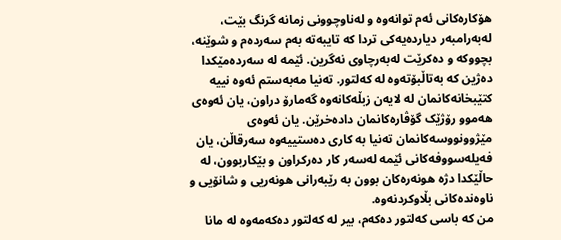هۆکارەکانی ئەم توانەوە و لەناوچوونی زمانە گرنگ بێت، لەبەرامبەر دیاردەیەکی تردا کە تایبەتە بەم سەردەم و شوێنە، بچووکە و دەکرێت لەبەرچاوی نەگرین. ئێمە لە سەردەمێکدا دەژین کە بەتاڵبۆتەوە لە کەلتور. تەنیا مەبەستم ئەوە نییە کتێبخانەکانمان لە لایەن زبڵەکانەوە گەمارۆ دراون، یان ئەوەی هەموو رۆژێک گۆڤارەکانمان دادەخرێن. یان ئەوەی مێژوونووسەکانمان تەنیا بە کاری دەستییەوە سەرقاڵن، یان فەیلەسووفەکانی ئێمە لەسەر کار دەرکراون و بێکاربوون، لە حاڵێکدا دژە هونەرەکان بوون بە رێبەرانی هونەریی و شانۆیی و ناوەندەکانی بڵاوکردنەوە.
من کە باسی کەلتور دەکەم، بیر لە کەلتور دەکەمەوە لە مانا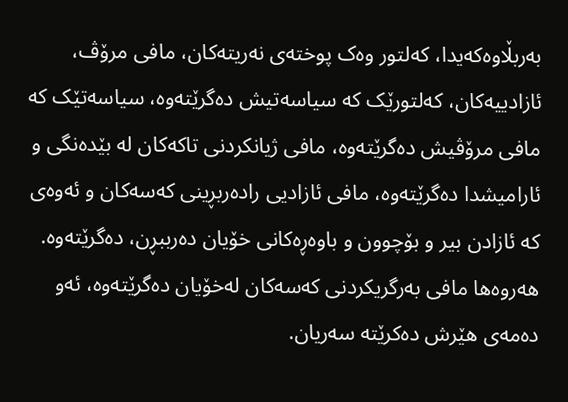بەربڵاوەکەیدا، کەلتور وەک پوختەی نەریتەکان، مافی مرۆڤ، ئازادییەکان، کەلتورێک کە سیاسەتیش دەگرێتەوە، سیاسەتێک کە مافی مرۆڤیش دەگرێتەوە، مافی ژیانکردنی تاکەکان لە بێدەنگی و ئارامیشدا دەگرێتەوە، مافی ئازادیی رادەربڕینی کەسەکان و ئەوەی کە ئازادن بیر و بۆچوون و باوەڕەکانی خۆیان دەرببڕن، دەگرێتەوە. هەروەها مافی بەرگریکردنی کەسەکان لەخۆیان دەگرێتەوە، ئەو دەمەی هێرش دەکرێتە سەریان.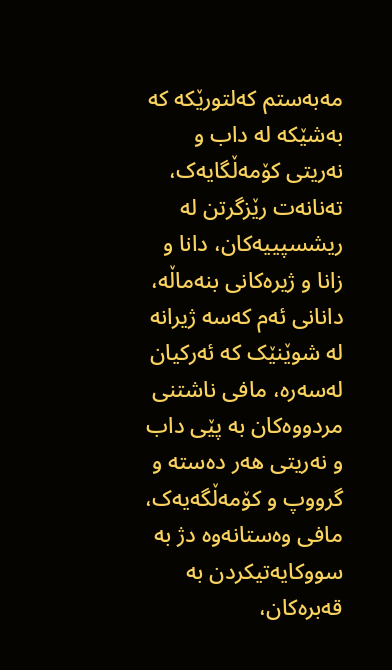مەبەستم کەلتورێکە کە بەشێکە لە داب و نەریتی کۆمەڵگایەک، تەنانەت رێزگرتن لە ریشسپییەکان، دانا و زانا و ژیرەکانی بنەماڵە، دانانی ئەم کەسە ژیرانە لە شوێنێک کە ئەرکیان لەسەرە، مافی ناشتنی مردووەکان بە پێی داب و نەریتی هەر دەستە و گرووپ و کۆمەڵگەیەک، مافی وەستانەوە دژ بە سووکایەتیکردن بە قەبرەکان،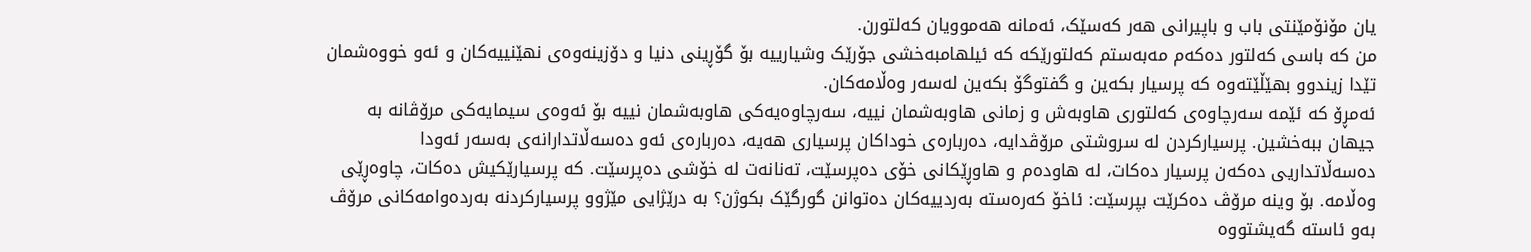یان مۆنۆمێنتی باب و باپیرانی هەر کەسێک، ئەمانە هەموویان کەلتورن.
من کە باسی کەلتور دەکەم مەبەستم کەلتورێکە کە ئیلهامبەخشی جۆرێک وشیارییە بۆ گۆڕینی دنیا و دۆزینەوەی نهێنییەکان و ئەو خووەشمان تێدا زیندوو بهێڵێتەوە کە پرسیار بکەین و گفتوگۆ بکەین لەسەر وەڵامەکان.
ئەمڕۆ کە ئێمە سەرچاوەی کەلتوری هاوبەش و زمانی هاوبەشمان نییە، سەرچاوەیەکی هاوبەشمان نییە بۆ ئەوەی سیمایەکی مرۆڤانە بە جیهان ببەخشین. پرسیارکردن لە سروشتی مرۆڤدایە، دەربارەی خوداکان پرسیاری هەیە، دەربارەی ئەو دەسەڵاتدارانەی بەسەر ئەودا دەسەڵاتداریی دەکەن پرسیار دەکات، لە هاودەم و هاوڕێکانی خۆی دەپرسێت، تەنانەت لە خۆشی دەپرسێت. کە پرسیارێکیش دەکات، چاوەڕێی وەڵامە. بۆ وینە مرۆڤ دەکرێت بپرسێت: ئاخۆ کەرەستە بەردییەکان دەتوانن گورگێک بکوژن؟ بە درێژایی مێژوو پرسیارکردنە بەردەوامەکانی مرۆڤ بەو ئاستە گەیشتووە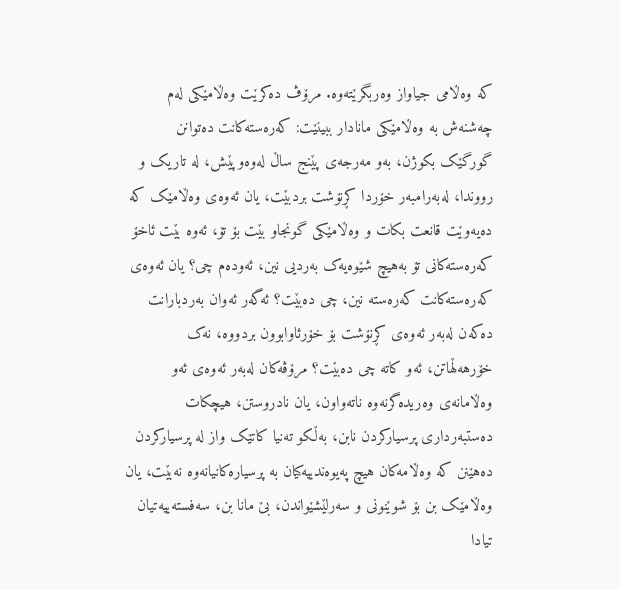کە وەڵامی جیاواز وەربگرێتەوە. مرۆڤ دەکرێت وەڵامێکی لەم چەشنەش بە وەڵامێکی مانادار ببینێت: کەرەستەکانت دەتوانن گورگێک بکوژن، بەو مەرجەی پێنج ساڵ لەوەوپێش، لە تاریک و رووندا، لەبەرامبەر خۆردا کڕنۆشت بردبێت، یان ئەوەی وەڵامێک کە دەیەوێت قانعت بکات و وەڵامێکی گونجاو بێت بۆ تۆ، ئەوە بێت ئاخۆ کەرەستەکانی تۆ بەهیچ شێوەیەک بەردیی نین، ئەودەم چی؟ یان ئەوەی کەرەستەکانت کەرەستە نین، چی دەبێت؟ ئەگەر ئەوان بەردبارانت دەکەن لەبەر ئەوەی کڕنۆشت بۆ خۆرئاوابوون بردووە، نەک خۆرهەڵهاتن، ئەو کاتە چی دەبێت؟ مرۆڤەکان لەبەر ئەوەی ئەو وەڵامانەی وەریدەگرنەوە ناتەواون، یان نادروستن، هیچکات دەستبەرداری پرسیارکردن نابن، بەڵکو تەنیا کاتێک واز لە پرسیارکردن دەهێنن کە وەڵامەکان هیچ پەیوەندییەکیان بە پرسیارەکانیانەوە نەبێت، یان وەڵامێک بن بۆ شوێنونی و سەرلێشێواندن، بێ مانا بن، سەفستەییەتیان تیادا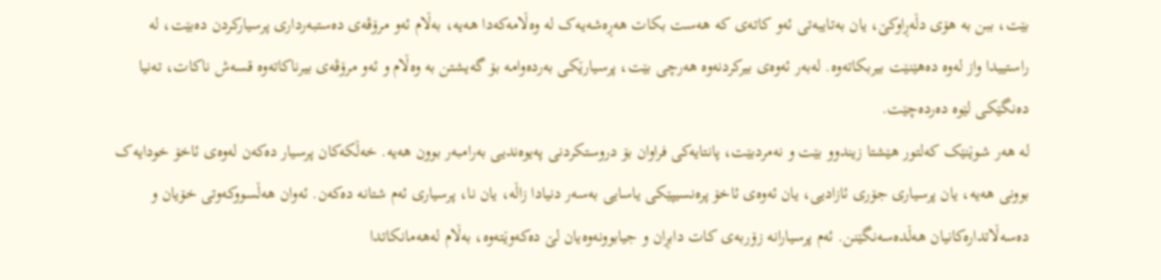بێت، ببن بە هۆی دڵەڕاوکێ، یان بەتایبەتی ئەو کاتەی کە هەست بکات هەڕەشەیەک لە وەڵامەکەدا هەیە، بەڵام ئەو مرۆڤەی دەستبەرداری پرسیارکردن دەبێت، لە راستییدا واز لەوە دەهێنێت بیربکاتەوە. لەبەر ئەوەی بیرکردنەوە هەرچی بێت، پرسیارێکی بەردەوامە بۆ گەیشتن بە وەڵام و ئەو مرۆڤەی بیرناکاتەوە قسەش ناکات، تەنیا دەنگێکی لێوە دەردەچێت.
لە هەر شوێنێک کەلتور هێشتا زیندوو بێت و نەمردبێت، پانتایەکی فراوان بۆ دروستکردنی پەیوەندیی بەرامبەر بوون هەیە. خەڵکەکان پرسیار دەکەن لەوەی ئاخۆ خودایەک بوونی هەیە، یان پرسیاری جۆری ئازادیی، یان ئەوەی ئاخۆ پرەنسیپێکی یاسایی بەسەر دنیادا زاڵە، یان نا، پرسیاری ئەم شتانە دەکەن. ئەوان هەڵسووکەوتی خۆیان و دەسەڵاتدارەکانیان هەڵدەسەنگێنن. ئەم پرسیارانە زۆربەی کات دابڕان و جیابوونەوەیان لێ دەکەوێتەوە، بەڵام لەهەمانکاتدا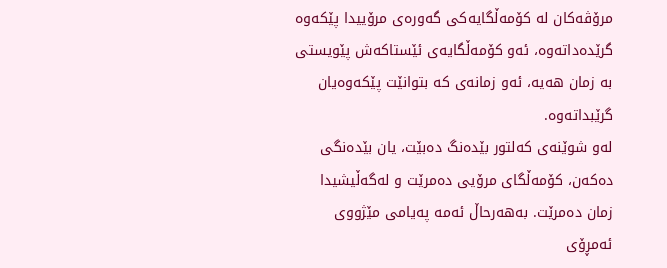مرۆڤەکان لە کۆمەڵگایەکی گەورەی مرۆییدا پێکەوە گرێدەداتەوە، ئەو کۆمەڵگایەی ئێستاکەش پێویستی بە زمان هەیە، ئەو زمانەی کە بتوانێت پێکەوەیان گرێبداتەوە.
لەو شوێنەی کەلتور بێدەنگ دەبێت، یان بێدەنگی دەکەن، کۆمەڵگای مرۆیی دەمرێت و لەگەڵیشیدا زمان دەمرێت. بەهەرحاڵ ئەمە پەیامی مێژووی ئەمڕۆی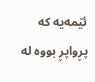ئێمەیە کە پڕواپڕ بووە لە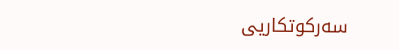سەرکوتکاریی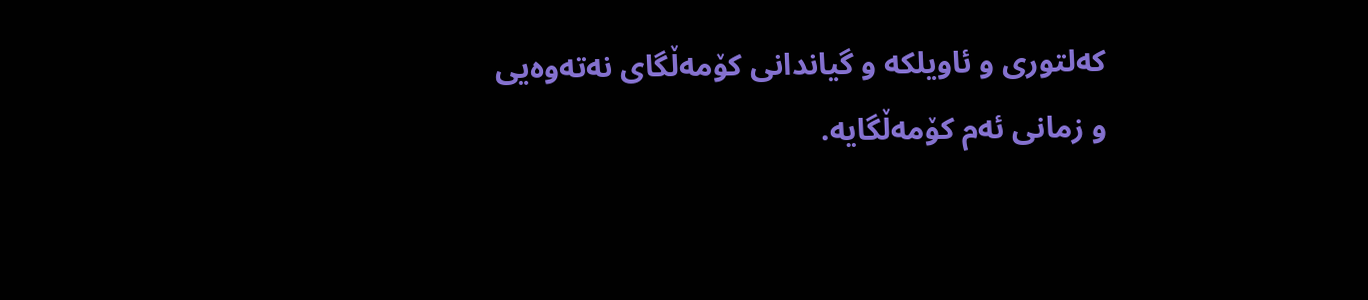کەلتوری و ئاویلکە و گیاندانی کۆمەڵگای نەتەوەیی و زمانی ئەم کۆمەڵگایە.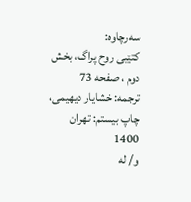سەرچاوە:
کتێبی روح پراگ، بخش دوم ، صفحە 73
ترجمە: خشایار دیهیمی، چاپ بیستم: تهران 1400
و/ لە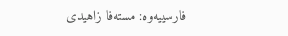فارسییەوە: مستەفا زاهیدی